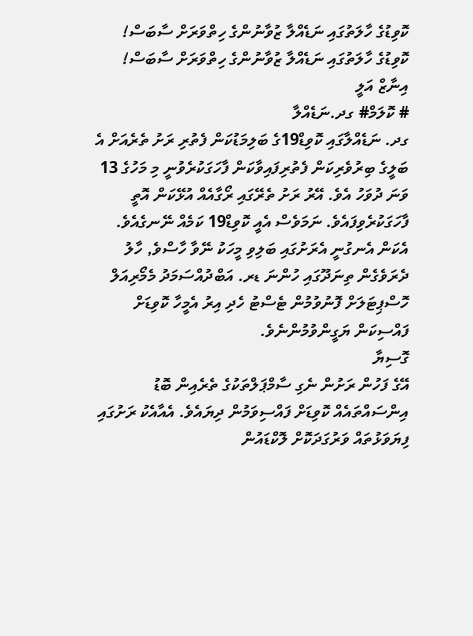ކޮވިޑުގެ ހާލަތުގައި ނަޑެއްލާ ޒުވާނުންގެ ހިތްވަރަށް ސާބަސް!
ކޮވިޑުގެ ހާލަތުގައި ނަޑެއްލާ ޒުވާނުންގެ ހިތްވަރަށް ސާބަސް!
އިނާޒް އަލީ
# ކޮލަމް# ގދ.ނަޑެއްލާ
ގދ. ނަޑެއްލާގައި ކޮވިޑް19ގެ ބަލިމަޑުކަން ފެތުރި ރަށު ތެރެއަށް އެ ބަލީގެ ބިރުވެރިކަން ފެތުރިފައިވާކަން ފާހަގަކުރެވުނީ މި މަހުގެ 13 ވަނަ ދުވަހު އެވެ. އޭރު ރަށު ތެރޭގައި ރޯގާއެއް އުޅޭކަން އޮތީ ފާހަގަކުރެވިފައެވެ. ނަމަވެސް އެއީ ކޮވިޑް19 ކަމެއް ނޭނގެއެވެ. އެކަން އެނގުނީ އެރަށުގައި ބަލިވި މީހަކު ނޭވާ ހާސްވެ, ހާލު ދެރަވެގެން ތިނަދޫގައި ހުންނަ ޑރ. އަބްދުއްސަމަދު މެމޯރިއަލް ހޮސްޕިޓަލަށް ފޮނުވުމުން ޓެސްޓު ހެދި އިރު އެމީހާ ކޮވިޑަށް ފައްސިކަން ޔަގީންވުމުންނެވެ.
ގޮސިޔާ
އޭގެ ފަހުން ރަށުން ނެގި ސާމްޕަލްތަކުގެ ތެރެއިން ބޮޑު އިންސައްތައެއް ކޮވިޑަށް ފައްސިވަމުން ދިޔައެވެ. އެއާއެކު ރަށުގައި ފިޔަވަޅުތައް ވަރުގަދަކޮށް ލޮކްޑައުން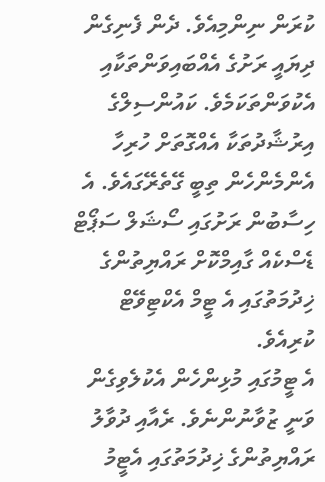ކުރަން ނިންމިއެވެ. ދެން ފެނިގެން ދިޔައީ ރަށުގެ އެއްބައިވަންތަކާއި އެކުވަންތަކަމެވެ. ކައުންސިލްގެ އިރުޝާދުތަކާ އެއްގޮތަށް ހުރިހާ އެންމެންހެން ތިބީ ގޭތެރޭގައެވެ. އެ ހިސާބުން ރަށުގައި ސޯޝަލް ސަޕޯޓް ޑެސްކެއް ގާއިމްކޮށް ރައްޔިތުންގެ ޚިދުމަތުގައި އެ ޓީމް އެކްޓިވޭޓް ކުރިއެވެ.
އެ ޓީމުގައި މުޅިންހެން އެކުލެވިގެން ވަނީ ޒުވާނުންނެވެ. ރެއާއި ދުވާލު ރައްޔިތުންގެ ޚިދުމަތުގައި އެޓީމު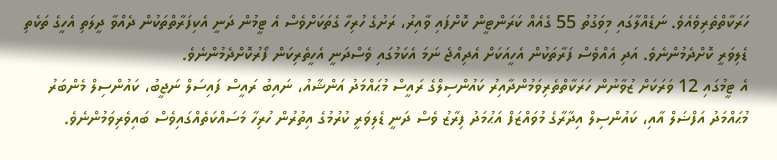ހަރަކާތްތެރިވެއެވެ. ނަޑެއްލާގައި މިވަގުތު 55 ގެއެއް ކަރަންޓީން ކޮށްފައި ވާއިރު، ރަށުގެ ހުރިހާ ގެތަކަށްވެސް އެ ޓީމުން ދަނީ އެކިފަރާތްތަކުން ދެއްވާ ދީލަތި އެހީގެ ތަކެތި ޑެލިވަރީ ކޮށްދެމުންނެވެ. އަދި އެއްވެސް ފަރާތަކުން އެހީއަކަށް އެދިއްޖެ ނަމަ އެކަމުގައި ވެސްދަނީ އެހީތެރިކަން ފޯރުކޮށްދެމުންނެވެ.
އެ ޓީމުގައި 12 ވަރަކަށް ޒުވާނުން ހަރަކާތްތެރިވަމުންދާއިރު ކައުންސިލްގެ ރައީސް މުޙައްމަދު އަންޝާއު، ނައިބު ރައީސް ފައިސަލް ނަޖީބު، ކައުންސިލް މެންބަރު މުޙައްމަދު އަފްޟަލް އާއި، ކައުންސިލް އިދާރާގެ މުވައްޒަފް އަޙުމަދު ފިރާޒު ވެސް ދަނީ ޑެލިވަރީ ކުރުމުގެ އިތުރުން ހުރިހާ މަސައްކަތެއްގައިވެސް ބައިވެރިވަމުންނެވެ.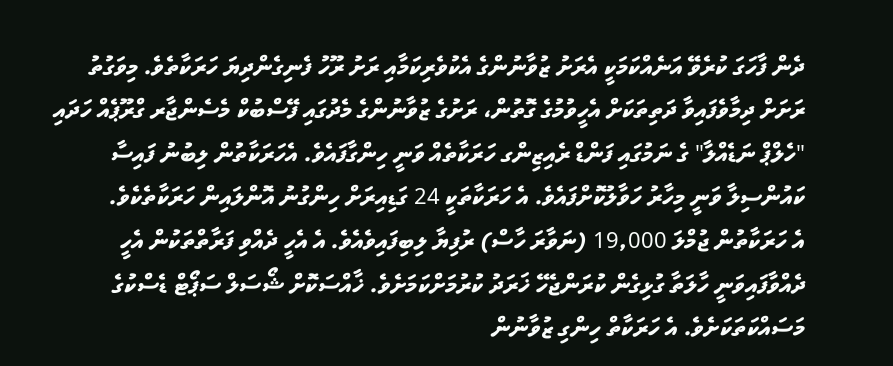ދެން ފާހަގަ ކުރެވޭ އަނެއްކަމަކީ އެރަށު ޒުވާނުންގެ އެކުވެރިކަމާއި ރަށު ރޫހު ފެނިގެންދިޔަ ހަރަކާތެވެ. މިވަގުތު ރަށަށް ދިމާވެފައިވާ ދަތިތަކަށް އެހީވުމުގެ ގޮތުން، ރަށުގެ ޒުވާނުންގެ މެދުގައި ފޭސްބުކް މެސެންޖާރ ގްރޫޕެއް ހަދައި "ހެލްޕް ނަޑެއްލާ" ގެ ނަމުގައި ފަންޑް ރެއިޒިންގ ހަރަކާތެއް ވަނީ ހިންގާފައެވެ. އެހަރަކާތުން ލިބުނު ފައިސާ ކައުންސިލާ ވަނީ މިހާރު ހަވާލުކޮށްފައެވެ. އެ ހަރަކާތަކީ 24 ގަޑިއިރަށް ހިންގުނު އޮންލައިން ހަރަކާތެކެވެ.
އެ ހަރަކާތުން ޖުމްލަ 19,000 (ނަވާރަ ހާސް) ރުފިޔާ ލިބިފައިވެއެވެ. އެ އެހީ ދެއްވި ފަރާތްތަކުން އެހީ ދެއްވާފައިވަނީ ހާލަތާ ގުޅިގެން ކުރަންޖެހޭ ޚަރަދު ކުރުމަށްކަމަށެވެ. ޚާއްސަކޮށް ޝޯސަލް ސަޕޯޓް ޑެސްކުގެ މަސައްކަތަކަށެވެ. އެ ހަރަކާތް ހިންގި ޒުވާނުން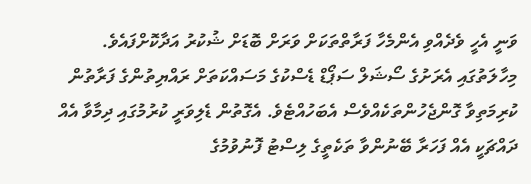ވަނީ އެހީ ވެދެއްވި އެންމެހާ ފަރާތްތަކަށް ވަރަށް ބޮޑަށް ޝުކުރު އަދާކޮށްފައެވެ.
މިހާލަތުގައި އެރަށުގެ ސޯޝަލް ސަޕޯޑް ޑެސްކުގެ މަސައްކަތަށް ރައްޔިތުންގެ ފަރާތުން ކުރިމަތިވާ ގޮންޖެހުންތަކެއްވެސް އެބަހުއްޓެވެ. އެގޮތުން ޑެލިވަރީ ކުރުމުގައި ދިމާވާ އެއް ދައްޗަކީ އެއް ފަހަރާ ބޭނުންވާ ތަކެތީގެ ލިސްޓު ފޮނުވުމުގެ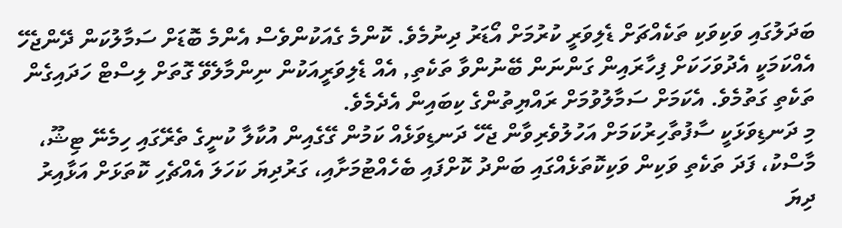ބަދަލުގައި ވަކިވަކި ތަކެއްޗަށް ޑެލިވަރީ ކުރުމަށް އޯޑަރު ދިނުމެވެ. ކޮންމެ ގެއަކުންވެސް އެންމެ ބޮޑަށް ސަމާލުކަން ދޭންޖެހޭ އެއްކަމަކީ އެދުވަހަކަށް ފިހާރައިން ގަންނަން ބޭނުންވާ ތަކެތި, އެއް ޑެލިވަރީއަކުން ނިންމާލެވޭ ގޮތަށް ލިސްޓް ހަދައިގެން ތަކެތި ގަތުމެވެ. އެކަމަށް ސަމާލުވުމަށް ރައްޔިތުންގެ ކިބައިން އެދެމެވެ.
މި ދަނޑިވަޅަކީ ސާފުތާހިރުކަމަށް އަހުލުވެރިވާން ޖެހޭ ދަނޑިވަޅެއް ކަމުން ގޭގެއިން އުކާލާ ކުނީގެ ތެރޭގައި ހިމެނޭ ޓިޝޫ، މާސްކު، ފަދަ ތަކެތި ވަކިން ވަކިކޮތަޅެއްގައި ބަންދު ކޮށްފައި ބެހެއްޓުމަށާއި، ގަރުދިޔަ ކަހަލަ އެއްޗެހި ކޮތަޅަށް އަޅާއިރު ދިޔަ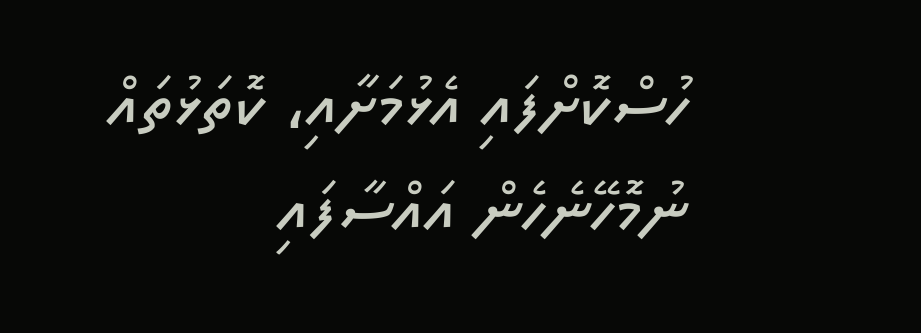ހުސްކޮށްފައި އެޅުމަށާއި، ކޮތަޅުތައް ނުމޮހޭނެހެން އައްސާފައި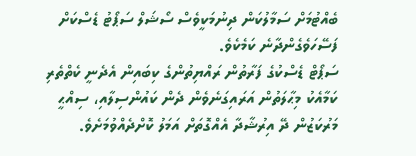ބެއްޓުމަށް ސަމާލުކަން ދިނުމަކީވެސް ސޯޝަލް ސަޕޯޓު ޑެސްކަށް ފަސޭހަވެގެންދާނެ ކަމެކެވެ.
ސަޕޯޓް ޑެސްކުގެ ފަރާތުން ރައްޔިތުންގެ ކިބައިން އެދެނީ ކެތްތެރި ކަމާއެކު މިޙާލަތުން އަރައިގަނެވެން ދެން ކައުންސިލާއި، ސިއްޙީ މަރުކަޒުން ދޭ އިރުޝާދާ އެއްގޮތަށް އަމަލު ކޮށްދެއްވުމަށެވެ.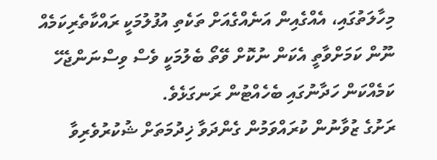މިހާލަތުގައި، އެއްގެއިން އަނެއްގެއަށް ތަކެތި އުފުލުމަކީ ރައްކާތެރިކަމެއް ނޫން ކަމަށްވާތީ އެކަން ނުކޮށް ވޭތޯ ބެލުމަކީ ވެސް ވިސްނަންޖެހޭ ކަމެއްކަން ހަދާނުގައި ބެހެއްޓުން ރަނގަޅެވެ.
ރަށުގެ ޒުވާނުން ކުރައްވަމުން ގެންދަވާ ޚިދުމަތަށް ޝުކުރުވެރިވާ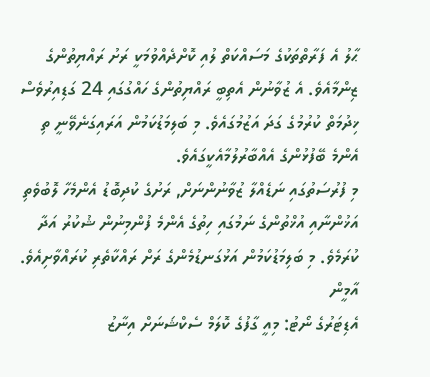ޙާލު އެ ފަރާތްތަކުގެ މަސައްކަތް ލުއި ކޮށްދެއްވުމަކީ ރަށު ރައްޔިތުންގެ ޒިންމާއެވެ. އެ ޒުވާނުން އެތިބީ ރައްޔިތުންގެ ހައްގުގައި 24 ގަޑިއިރުވެސް ޚިދުމަތް ކުރުމުގެ ގަދަ އަޒުމުގައެވެ. މި ބަލިމަޑުކަމުން އަރައިގަނެވޭނީ ތި އެންމެ ބޭފުޅުންގެ އެއްބާރުލުމާއެކީގައެވެ.
މި ފުރުސަތުގައި ނަޑެއްލާ ޒުވާނުންނަށް, ރަށުގެ ކުދިބޮޑު އެންމެހާ ލޮބުވެތި އަޚުންނާއި އުޚްތުންގެ ނަމުގައި ހިތުގެ އެންމެ ފުންމިނުން ޝުކުރު އަދާ ކުރަމެވެ. މި ބަލިމަޑުކަމުން އަޅުގަނޑުމެންގެ ރަށް ރައްކާތެރި ކުރައްވާށިއެވެ. އާމީން
އެޑިޓަރުގެ ނޯޓު: މިއީ ގާފުގެ ކޮލަމް ސެކްޝަނަށް އިނާޒު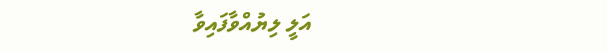އަލީ ލިޔުއްވާފައިވާ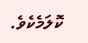ކޮލަމެކެވެ.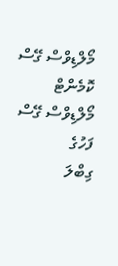މޯލްޑިވްސް ގޭސް
ކޮމެންޓް
މޯލްޑިވްސް ގޭސް
ފަހުގެ
ގިބްލަ